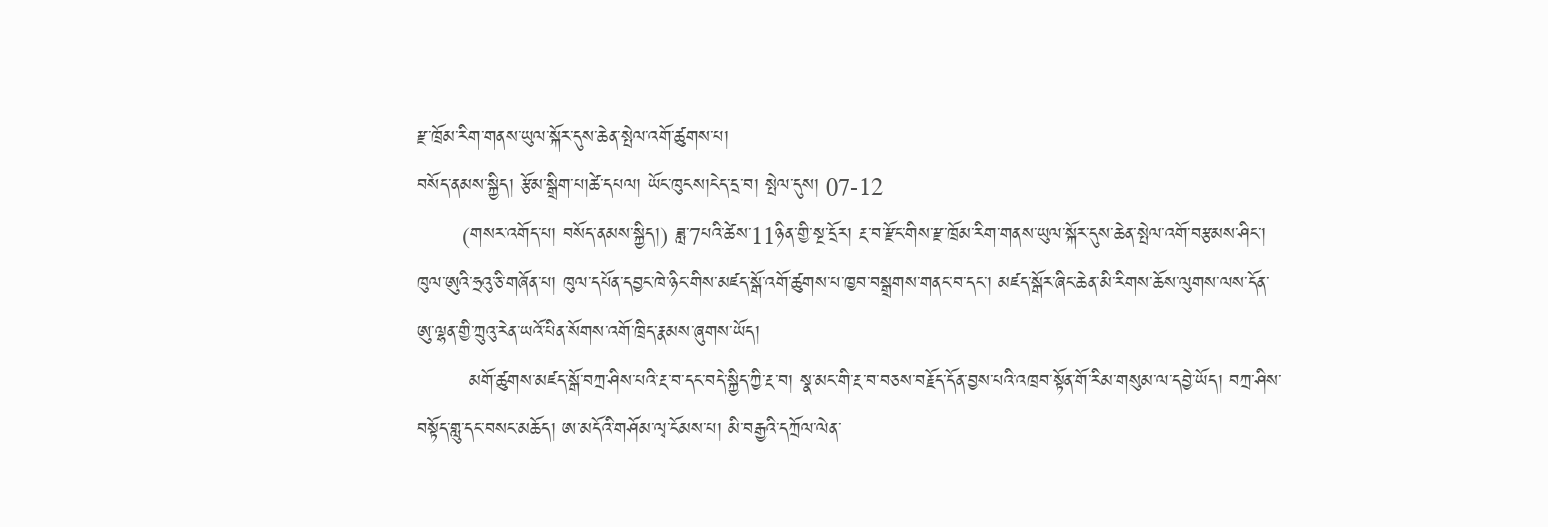རྫ་ཁྲོམ་རིག་གནས་ཡུལ་སྐོར་དུས་ཆེན་སྤེལ་འགོ་ཚུགས་པ།
བསོད་ནམས་སྐྱིད། རྩོམ་སྒྲིག་པ།ཚེ་དཔལ། ཡོང་ཁུངས།ངེད་དྲ་བ། སྤེལ་དུས། 07-12
       (གསར་འགོད་པ། བསོད་ནམས་སྐྱིད།) ཟླ་7པའི་ཚེས་11ཉིན་གྱི་སྔ་དྲོར། རྔ་བ་རྫོང་གིས་རྫ་ཁྲོམ་རིག་གནས་ཡུལ་སྐོར་དུས་ཆེན་སྤེལ་འགོ་བརྩམས་ཤིང་། ཁུལ་ཨུའི་ཧྲའུ་ཅི་གཞོན་པ། ཁུལ་དཔོན་དབྱང་ཁེ་ཉིང་གིས་མཛད་སྒོ་འགོ་ཚུགས་པ་ཁྱབ་བསྒྲགས་གནང་བ་དང་། མཛད་སྒོར་ཞིང་ཆེན་མི་རིགས་ཆོས་ལུགས་ལས་དོན་ཨུ་ལྷན་གྱི་ཀྲུའུ་རེན་ཡའོ་པིན་སོགས་འགོ་ཁྲིད་རྣམས་ཞུགས་ཡོད།
        མགོ་ཚུགས་མཛད་སྒོ་བཀྲ་ཤིས་པའི་རྔ་བ་དང་བདེ་སྐྱིད་ཀྱི་རྔ་བ། སྣ་མང་གི་རྔ་བ་བཅས་བརྗོད་དོན་བྱས་པའི་འཁྲབ་སྟོན་གོ་རིམ་གསུམ་ལ་དབྱེ་ཡོད། བཀྲ་ཤིས་བསྟོད་གླུ་དང་བསང་མཆོད། ཨ་མདོའི་གཤོམ་ལྭ་ངོམས་པ། མི་བརྒྱའི་དཀྲོལ་ལེན་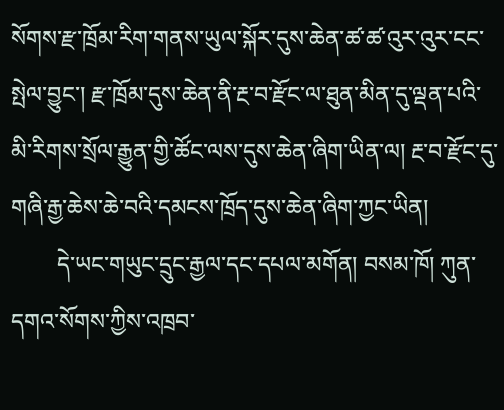སོགས་རྫ་ཁྲོམ་རིག་གནས་ཡུལ་སྐོར་དུས་ཆེན་ཚ་ཚ་འུར་འུར་ངང་སྤེལ་བྱུང་། རྫ་ཁྲོམ་དུས་ཆེན་ནི་རྔ་བ་རྫོང་ལ་ཐུན་མིན་དུ་ལྡན་པའི་མི་རིགས་སྲོལ་རྒྱུན་གྱི་ཚོང་ལས་དུས་ཆེན་ཞིག་ཡིན་ལ། རྔ་བ་རྫོང་དུ་གཞི་རྒྱ་ཆེས་ཆེ་བའི་དམངས་ཁྲོད་དུས་ཆེན་ཞིག་ཀྱང་ཡིན།
        དེ་ཡང་གཡུང་དྲུང་རྒྱལ་དང་དཔལ་མགོན། བསམ་ཁོ། ཀུན་དགའ་སོགས་ཀྱིས་འཁྲབ་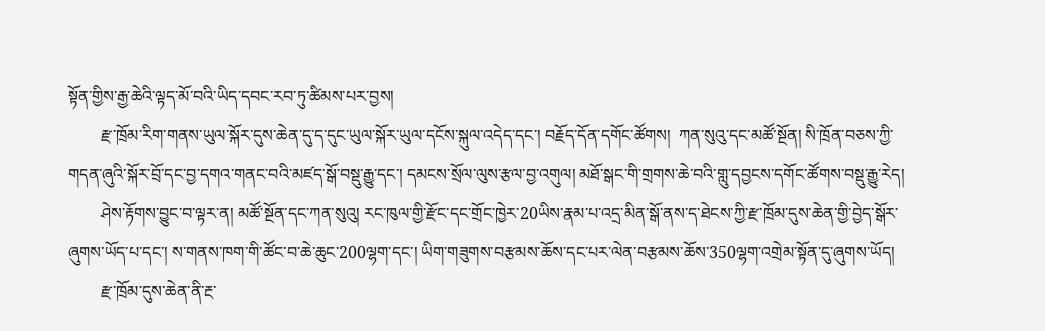སྟོན་གྱིས་རྒྱ་ཆེའི་ལྟད་མོ་བའི་ཡིད་དབང་རབ་ཏུ་ཚིམས་པར་བྱས།
        རྫ་ཁྲོམ་རིག་གནས་ཡུལ་སྐོར་དུས་ཆེན་དུ་ད་དུང་ཡུལ་སྐོར་ཡུལ་དངོས་སྐུལ་འདེད་དང་། བརྗོད་དོན་དགོང་ཚོགས།  ཀན་སུའུ་དང་མཚོ་སྔོན། སི་ཁྲོན་བཅས་ཀྱི་གདན་ཞུའི་སྐོར་བྲོ་དང་བྱ་དགའ་གནང་བའི་མཛད་སྒོ་བསྡུ་རྒྱུ་དང་། དམངས་སྲོལ་ལུས་རྩལ་བྱ་འགུལ། མཐོ་སྒང་གི་གྲགས་ཆེ་བའི་གླུ་དབྱངས་དགོང་ཚོགས་བསྡུ་རྒྱུ་རེད།
        ཤེས་རྟོགས་བྱུང་བ་ལྟར་ན། མཚོ་སྔོན་དང་ཀན་སུའུ། རང་ཁུལ་གྱི་རྫོང་དང་གྲོང་ཁྱེར་20ཡིས་རྣམ་པ་འདྲ་མིན་སྒོ་ནས་ད་ཐེངས་ཀྱི་རྫ་ཁྲོམ་དུས་ཆེན་གྱི་བྱེད་སྒོར་ཞུགས་ཡོད་པ་དང་། ས་གནས་ཁག་གི་ཚོང་བ་ཆེ་ཆུང་200ལྷག་དང་། ཡིག་གཟུགས་བརྩམས་ཆོས་དང་པར་ལེན་བརྩམས་ཆོས་350ལྷག་འགྲེམ་སྟོན་དུ་ཞུགས་ཡོད།
        རྫ་ཁྲོམ་དུས་ཆེན་ནི་རྔ་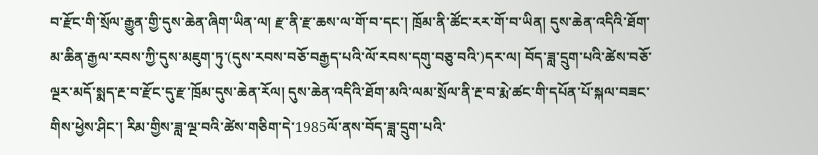བ་རྫོང་གི་སྲོལ་རྒྱུན་གྱི་དུས་ཆེན་ཞིག་ཡིན་ལ། རྫ་ནི་རྫ་ཆས་ལ་གོ་བ་དང་། ཁྲོམ་ནི་ཚོང་རར་གོ་བ་ཡིན། དུས་ཆེན་འདིའི་ཐོག་མ་ཆིན་རྒྱལ་རབས་ཀྱི་དུས་མཇུག་ཏུ་(དུས་རབས་བཅོ་བརྒྱད་པའི་ལོ་རབས་དགུ་བཅུ་བའི་)དར་ལ། བོད་ཟླ་དྲུག་པའི་ཚེས་བཅོ་ལྔར་མདོ་སྨད་རྔ་བ་རྫོང་དུ་རྫ་ཁྲོམ་དུས་ཆེན་རོལ། དུས་ཆེན་འདིའི་ཐོག་མའི་ལམ་སྲོལ་ནི་རྔ་བ་རྨེ་ཚང་གི་དཔོན་པོ་སྐལ་བཟང་གིས་ཕྱེས་ཤིང་། རིམ་གྱིས་ཟླ་ལྔ་བའི་ཚེས་གཅིག་དེ་1985ལོ་ནས་བོད་ཟླ་དྲུག་པའི་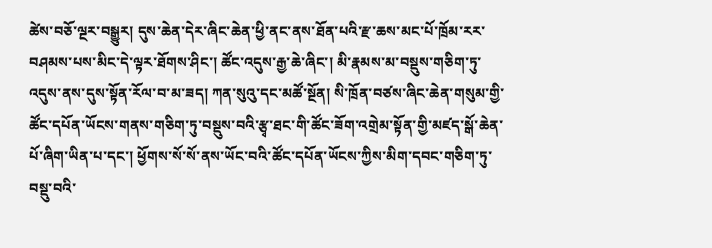ཚེས་བཅོ་ལྔར་བསྒྱུར། དུས་ཆེན་དེར་ཞིང་ཆེན་ཕྱི་ནང་ནས་ཐོན་པའི་རྫ་ཆས་མང་པོ་ཁྲོམ་རར་བཤམས་པས་མིང་དེ་ལྟར་ཐོགས་ཤིང་། ཚོང་འདུས་རྒྱ་ཆེ་ཞིང་། མི་རྣམས་མ་བསྡུས་གཅིག་ཏུ་འདུས་ནས་དུས་སྟོན་རོལ་བ་མ་ཟད། ཀན་སུའུ་དང་མཚོ་སྔོན། སི་ཁྲོན་བཙས་ཞིང་ཆེན་གསུམ་གྱི་ཚོང་དཔོན་ཡོངས་གནས་གཅིག་ཏུ་བསྡུས་བའི་རྩྭ་ཐང་གི་ཚོང་ཟོག་འགྲེམ་སྟོན་གྱི་མཛད་སྒོ་ཆེན་པོ་ཞིག་ཡིན་པ་དང་། ཕྱོགས་སོ་སོ་ནས་ཡོང་བའི་ཚོང་དཔོན་ཡོངས་ཀྱིས་མིག་དབང་གཅིག་ཏུ་བསྡུ་བའི་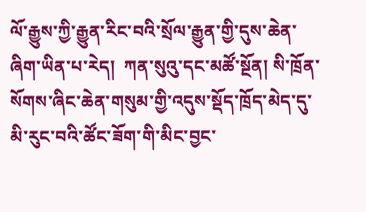ལོ་རྒྱུས་ཀྱི་རྒྱུན་རིང་བའི་སྲོལ་རྒྱུན་གྱི་དུས་ཆེན་ཞིག་ཡིན་པ་རེད།  ཀན་སུའུ་དང་མཚོ་སྔོན། སི་ཁྲོན་སོགས་ཞིང་ཆེན་གསུམ་གྱི་འདུས་སྡོད་ཁྲོད་མེད་དུ་མི་རུང་བའི་ཚོང་ཟོག་གི་མིང་བྱང་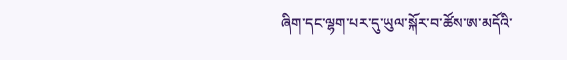ཞིག་དང་ལྷག་པར་དུ་ཡུལ་སྐོར་བ་ཚོས་ཨ་མདོའི་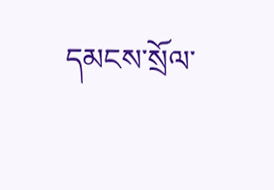དམངས་སྲོལ་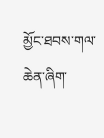མྱོང་ཐབས་གལ་ཆེན་ཞིག་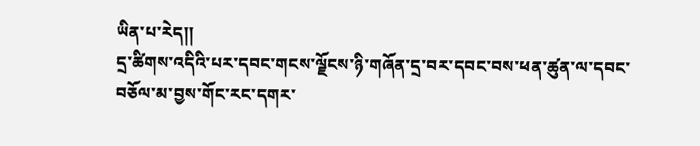ཡིན་པ་རེད།།
དྲ་ཚིགས་འདིའི་པར་དབང་གངས་ལྗོངས་ཉི་གཞོན་དྲ་བར་དབང་བས་ཕན་ཚུན་ལ་དབང་བཅོལ་མ་བྱས་གོང་རང་དགར་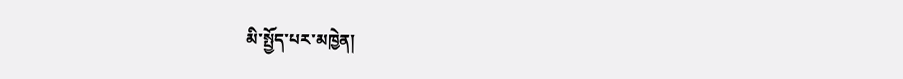མི་སྤྱོད་པར་མཁྱེན།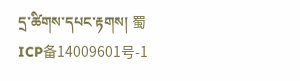དྲ་ཚིགས་དཔང་རྟགས། 蜀ICP备14009601号-1